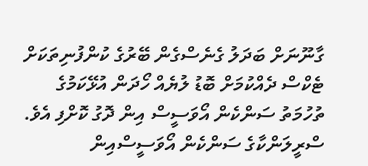ގާނޫނަށް ބަދަލު ގެނެސްގެން ބޭރުގެ ކުންފުނިތަކަށް ޓެކްސް ދެއްކުމަށް ބޮޑު ލުޔެއް ހޯދަން އުޅޭކަމުގެ ތުހުމަތު ސަންކެން އޯވަސީސް އިން ދޮގު ކޮށްފި އެވެ.
ސްރީލަންކާގެ ސަންކެން އޯވަސީސްއިން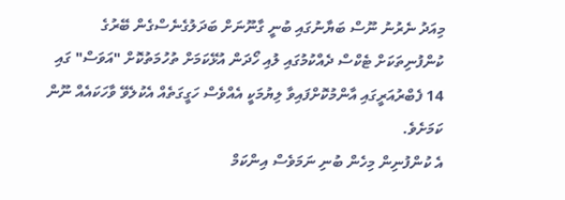މިއަދު ނެރުނު ނޫސް ބަޔާނުގައި ބުނީ ގާނޫނަށް ބަދަލުގެނެސްގެން ބޭރުގެ ކުންފުނިތަކަށް ޓެކްސް ދެއްކުމުގައި ލުއި ހޯދަން އުޅޭކަމަށް ތުހުމަތުކޮށް "އަވަސް" ގައި 14 ފެބްރުއަރީގައި އާންމުކޮށްފައިވާ ލިޔުމަކީ އެއްވެސް ހަގީގަތެއް އެކުލެވޭ ވާހަކައެއް ނޫން ކަމަށެވެ.
އެ ކުންފުނިން މިހެން ބުނި ނަމަވެސް އިންކަމް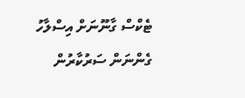ޓެކްސް ގާނޫނަށް އިސްލާހު ގެންނަން ސަރުކާރުން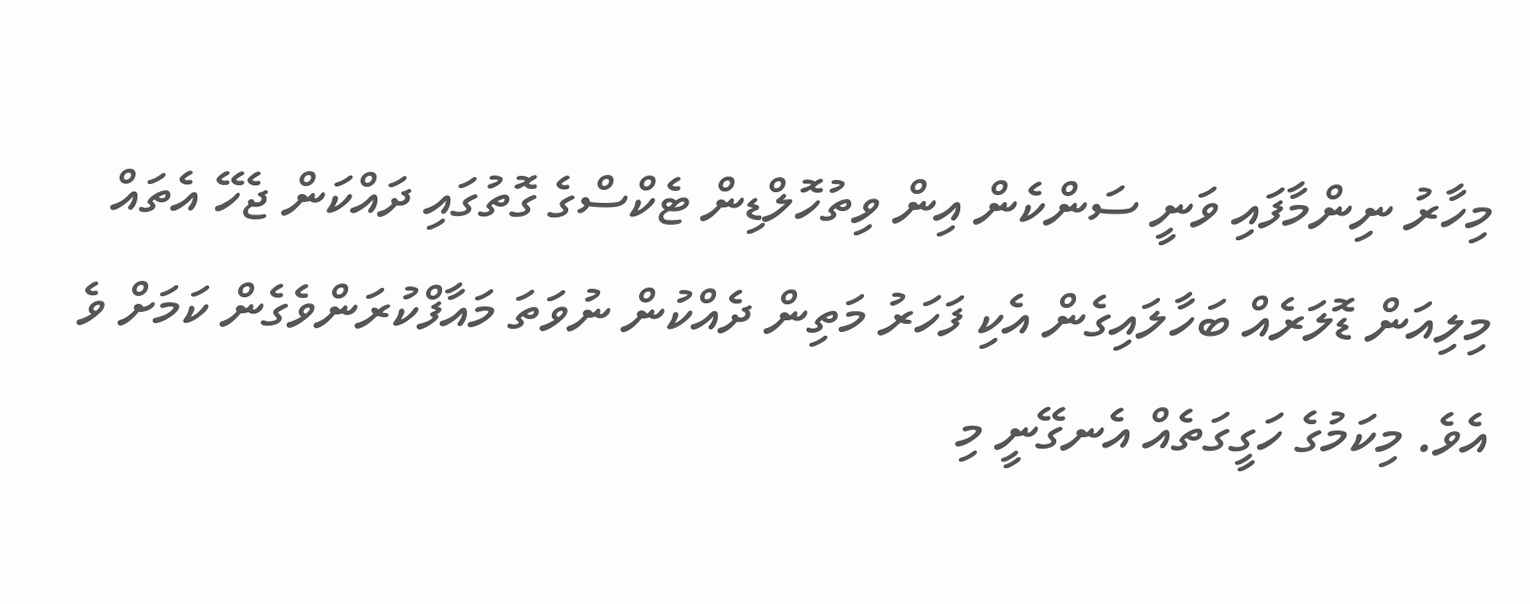މިހާރު ނިންމާފައި ވަނީ ސަންކެން އިން ވިތުހޮލްޑިން ޓެކްސްގެ ގޮތުގައި ދައްކަން ޖެހޭ އެތައް މިލިއަން ޑޮލަރެއް ބަހާލައިގެން އެކި ފަހަރު މަތިން ދެއްކުން ނުވަތަ މައާފްކުރަންވެގެން ކަމަށް ވެ އެވެ. މިކަމުގެ ހަގީގަތެއް އެނގޭނީ މި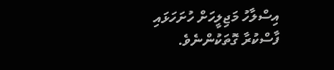އިސްލާހު މަޖިލީހަށް ހުށަހަޅައި ފާސްކުރާ ގޮތަކުންނެވެ.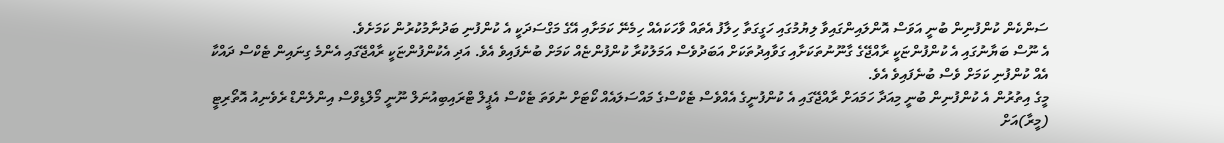ސަންކެން ކުންފުނިން ބުނީ އަވަސް އޮންލައިންގައިވާ ލިޔުމުގައި ހަގީގަތާ ހިލާފު އެތައް ވާހަކައެއް ހިމެނޭ ކަމަށާއި އޭގެ މަގްސަދަކީ އެ ކުންފުނި ބަދުނާމުކުރުން ކަމަށެވެ.
އެ ނޫސް ބަޔާނުގައި އެ ކުންފުންޏަކީ ރާއްޖޭގެ ގާނޫނުތަކަށާއި ގަވާއިދުތަކަށް އަބަދުވެސް އަމަލުކުރާ ކުންފުންޏެއް ކަމަށް ބުނެފައިވެ އެވެ. އަދި އެކުންފުންޏަކީ ރާއްޖޭގައި އެންމެ ގިނައިން ޓެކްސް ދައްކާ އެއް ކުންފުނި ކަމަށް ވެސް ބުނެފައިވެ އެވެ.
މީގެ އިތުރުން އެ ކުންފުނިން ބުނީ މިއަދާ ހަމައަށް ރާއްޖޭގައި އެ ކުންފުނީގެ އެއްވެސް ޓެކްސްގެ މައްސަލައެއް ކޯޓަށް ނުވަތަ ޓެކްސް އެޕީލް ޓްރައިބިއުނަލް ނޫނީ މޯލްޑިވްސް އިންލެންޑް ރެވެނިއު އޮތޯރިޓީ (މީރާ)އަށް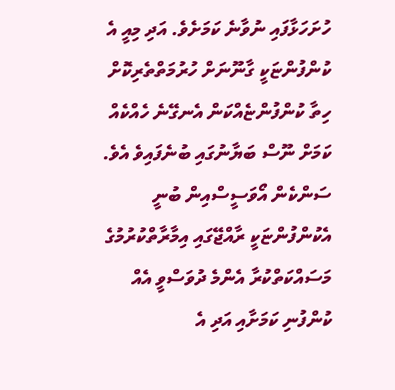ހުށަހަޅާފައި ނުވާނެ ކަމަށެވެ. އަދި މިއީ އެ ކުންފުންޏަކީ ގާނޫނަށް ހުރުމަތްތެރިކޮށް ހިތާ ކުންފުންޏެއްކަން އެނގޭނެ ހެއްކެއް ކަމަށް ނޫސް ބަޔާނުގައި ބުނެފައިވެ އެވެ.
ސަންކެން އޯވަސީސްއިން ބުނީ އެކުންފުންޏަކީ ރާއްޖޭގައި އިމާރާތްކުރުމުގެ މަސައްކަތްކުރާ އެންމެ ދުވަސްވީ އެއް ކުންފުނި ކަމަށާއި އަދި އެ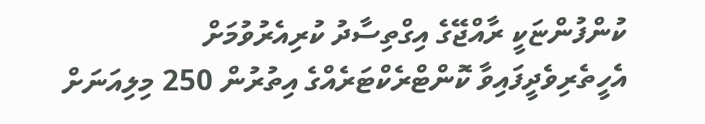ކުންފުންޏަކީ ރާއްޖޭގެ އިގްތިސާދު ކުރިއެރުވުމަށް އެހީތެރިވެދީފައިވާ ކޮންޓްރެކްޓަރެއްގެ އިތުރުން 250 މިލިއަނަށް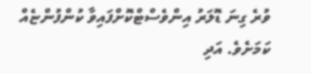ވުރެ ގިނަ ޑޮލަރު އިންވެސްޓްކޮށްފައިވާ ކުންފުންޏެއް ކަމަށެވެ. އަދި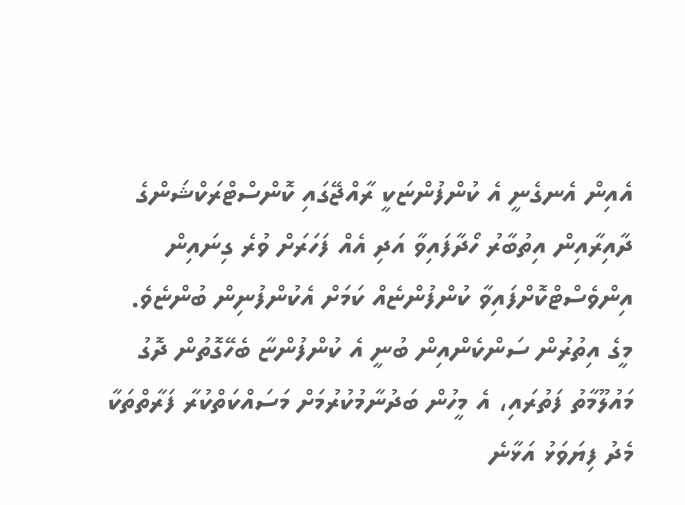އެއިން އެނގެނީ އެ ކުންފުންޏަކީ ރާއްޖޭގައި ކޮންސްޓްރަކްޝަންގެ ދާއިރާއިން އިތުބާރު ހޯދާފައިވާ އަދި އެއް ފަހަރަށް ވުރެ ގިނައިން އިންވެސްޓްކޮށްފައިވާ ކުންފުންޏެއް ކަމަށް އެކުންފުނިން ބުންޏެވެ.
މީގެ އިތުރުން ސަންކެންއިން ބުނީ އެ ކުންފުންޏާ ބެހޭގޮތުން ދޮގު މައުލޫމާތު ފަތުރައި، އެ މީހުން ބަދުނާމުކުރުމަށް މަސައްކަތްކުރާ ފަރާތްތަކާ މެދު ފިޔަވަޅު އަޅާނެ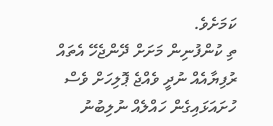ކަމަށެވެ.
ތި ކުންފުނިން މަށަށް ދޭންޖެހޭ އެތައް ރުފިޔާއެއް ނުދީ ވެއްޖެ ޕޮލިހަށް ވެސް ހުށައަޅައިގެން ހައްލެއް ނުލިބުނު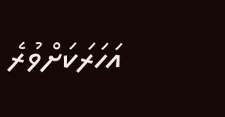އަހަރަކަށްވުރެ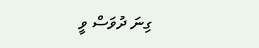ގިނަ ދުވަސް ވީ